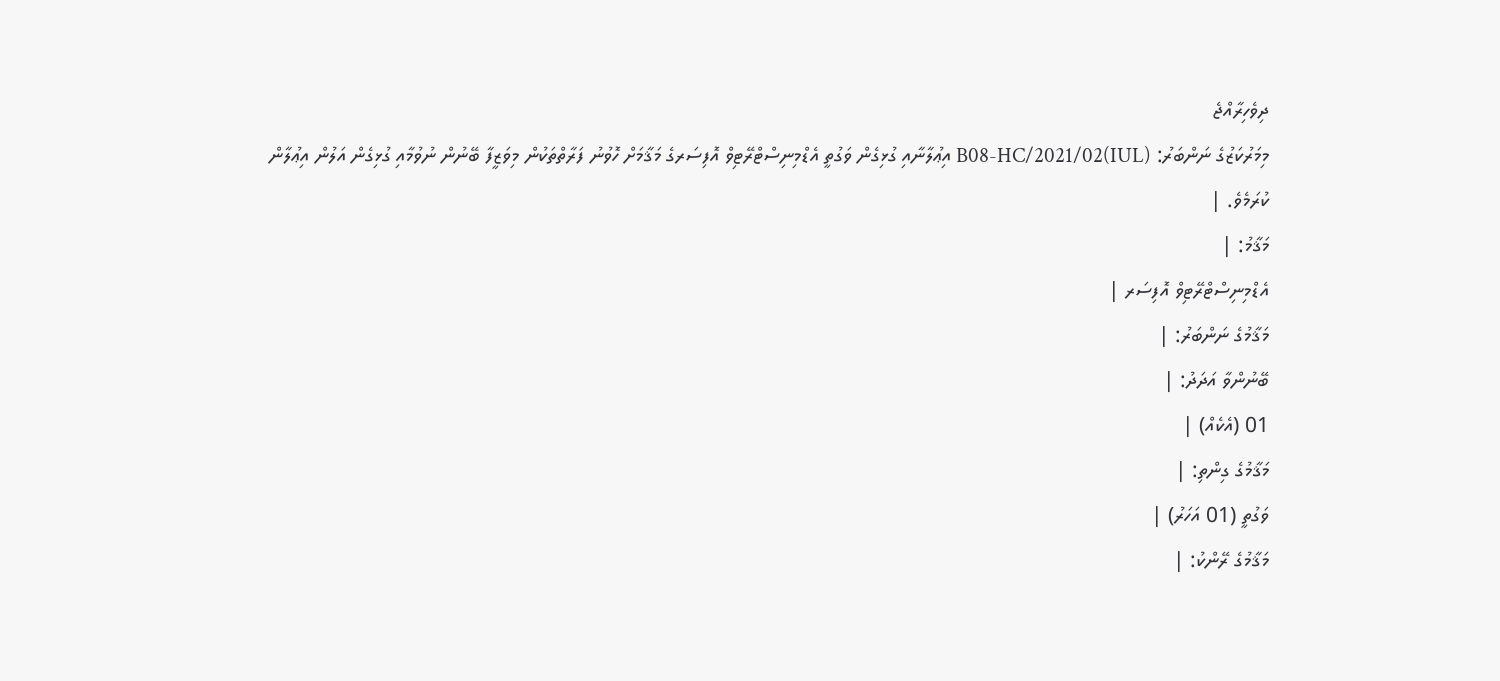ދިވެހިރާއްޖެ
މިމަރުކަޒުގެ ނަންބަރު: (IUL)B08-HC/2021/02 އިޢުލާނާއި ގުޅިގެން ވަގުތީ އެޑްމިނިސްޓްރޭޓިވް އޮފިސަރގެ މަޤާމަށް ހޮވުނު ފަރާތްތަކުން މިވަޒީފާ ބޭނުން ނުވުމާއި ގުޅިގެން އަލުން އިޢުލާން ކުރަމެވެ. |
މަޤާމު: |
އެޑްމިނިސްޓްރޭޓިވް އޮފިސަރ |
މަޤާމުގެ ނަންބަރު: |
ބޭނުންވާ އަދަދު: |
01 (އެކެއް) |
މަޤާމުގެ ގިންތި: |
ވަގުތީ (01 އަހަރު) |
މަޤާމުގެ ރޭންކު: |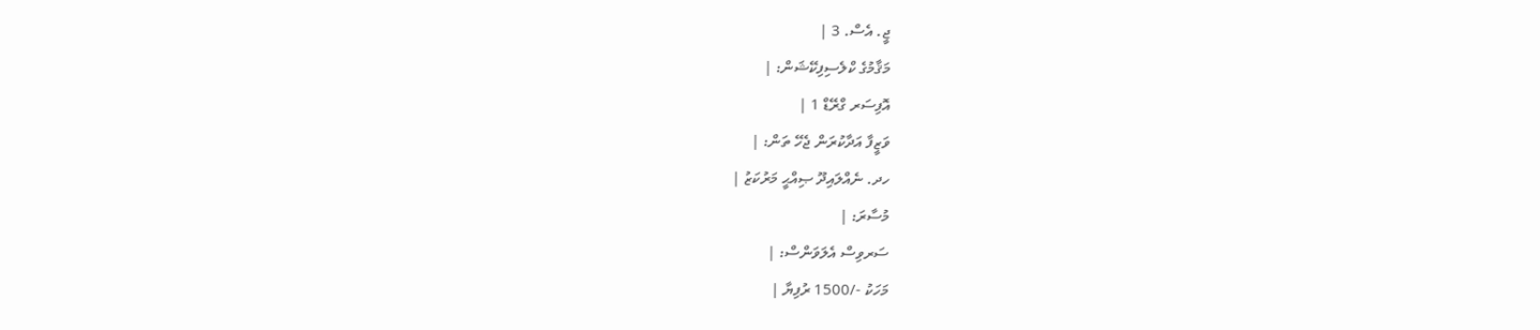ޖީ. އެސް. 3 |
މަޤާމުގެ ކްލެސިފިކޭޝަން: |
އޮފިސަރ ގްރޭޑް 1 |
ވަޒީފާ އަދާކުރަން ޖެހޭ ތަން: |
ހދ. ނެއްލައިދޫ ޞިއްޙީ މަރުކަޒު |
މުސާރަ: |
ސަރވިސް އެލަވަންސް: |
މަހަކު -/1500 ރުފިޔާ |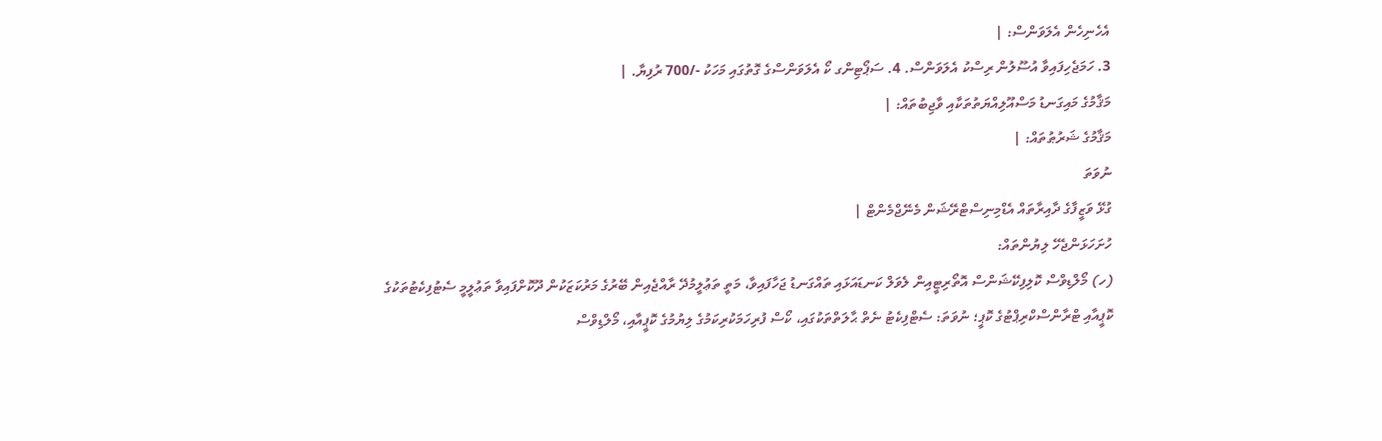އެހެނިހެން އެލަވަންސް: |
3. ހަމަޖެހިފައިވާ އުސޫލުން ރިސްކު އެލަވަންސް. 4. ސަޕޯޓިންގ ކޯ އެލަވަންސްގެ ގޮތުގައި މަހަކު -/700 ރުފިޔާ. |
މަޤާމުގެ މައިގަނޑު މަސްއޫލިއްޔަތުތަކާއި ވާޖިބުތައް: |
މަޤާމުގެ ޝަރުޠުތައް: |
ނުވަތަ
ގުޅޭ ވަޒީފާގެ ދާއިރާތައް އެޑްމިނިސްޓްރޭޝަން މެނޭޖްމެންޓް |
ހުށަހަޅަންޖެހޭ ލިޔުންތައް:
(ހ) މޯލްޑިވްސް ކޮލިފިކޭޝަންސް އޮތޯރިޓީއިން ލެވަލް ކަނޑައަޅައި ތައްގަނޑު ޖަހާފައިވާ، މަތީ ތަޢުލީމުދޭ ރާއްޖެއިން ބޭރުގެ މަރުކަޒަކުން ދޫކޮށްފައިވާ ތަޢުލީމީ ސެޓުފިކެޓުތަކުގެ ކޮޕީއާއި ޓްރާންސްކްރިޕްޓުގެ ކޮޕީ؛ ނުވަތަ: ސެޓްފިކެޓު ނެތް ޙާލަތްތަކުގައި، ކޯސް ފުރިހަމަކުރިކަމުގެ ލިޔުމުގެ ކޮޕީއާއި، މޯލްޑިވްސް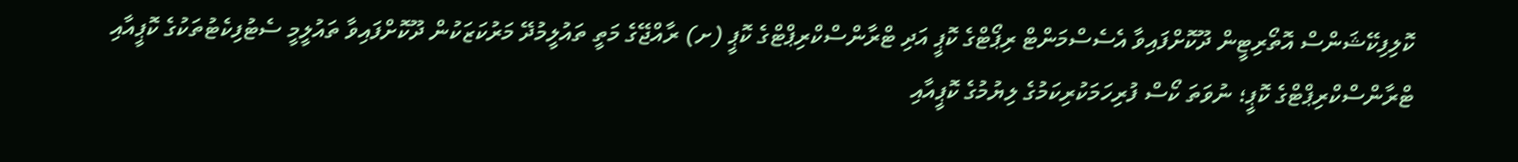ކޮލިފިކޭޝަންސް އޮތޯރިޓީން ދޫކޮށްފައިވާ އެސެސްމަންޓް ރިޕޯޓްގެ ކޮޕީ އަދި ޓްރާންސްކްރިޕްޓްގެ ކޮޕީ (ށ) ރާއްޖޭގެ މަތީ ތައުލީމުދޭ މަރުކަޒަކުން ދޫކޮށްފައިވާ ތައުލީމީ ސެޓުފިކެޓުތަކުގެ ކޮޕީއާއި ޓްރާންސްކްރިޕްޓްގެ ކޮޕީ؛ ނުވަތަ ކޯސް ފުރިހަމަކުރިކަމުގެ ލިޔުމުގެ ކޮޕީއާއި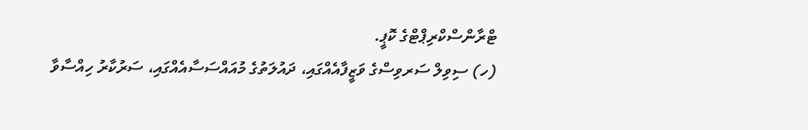ޓްރާންސްކްރިޕްޓްގެ ކޮޕީ.
(ހ) ސިވިލް ސަރވިސްގެ ވަޒީފާއެއްގައި، ދައުލަތުގެ މުއައްސަސާއެއްގައި، ސަރުކާރު ހިއްސާވާ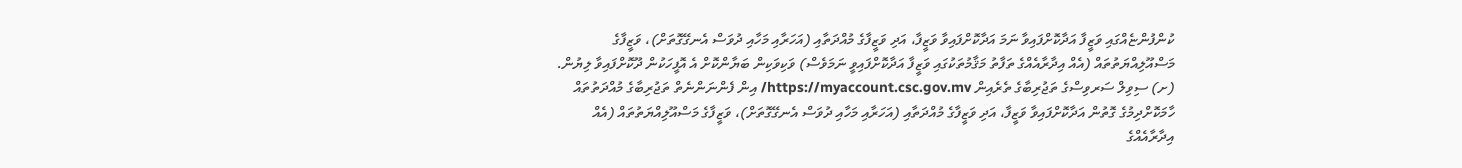ކުންފުންޏެއްގައި ވަޒީފާ އަދާކޮށްފައިވާ ނަމަ އަދާކޮށްފައިވާ ވަޒީފާ، އަދި ވަޒީފާގެ މުއްދަތާއި (އަހަރާއި މަހާއި ދުވަސް އެނގޭގޮތަށް)، ވަޒީފާގެ މަސްއޫލިއްޔަތުތައް (އެއް އިދާރާއެއްގެ ތަފާތު މަޤާމުތަކުގައި ވަޒީފާ އަދާކޮށްފައިވީ ނަމަވެސް) ވަކިވަކިން ބަޔާންކޮށް އެ އޮފީހަކުން ދޫކޮށްފައިވާ ލިޔުން. (ށ) ސިވިލް ސަރވިސްގެ ތަޖުރިބާގެ ތެރެއިން https://myaccount.csc.gov.mv/ އިން ފެންނަންނެތް ތަޖުރިބާގެ މުއްދަތުތައް ހާމަކޮށްދިމުގެ ގޮތުން އަދާކޮށްފައިވާ ވަޒީފާ، އަދި ވަޒީފާގެ މުއްދަތާއި (އަހަރާއި މަހާއި ދުވަސް އެނގޭގޮތަށް)، ވަޒީފާގެ މަސްއޫލިއްޔަތުތައް (އެއް އިދާރާއެއްގެ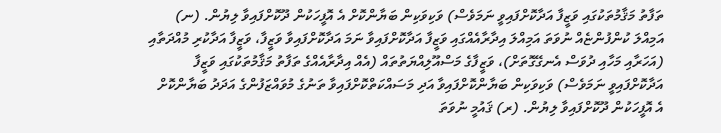ތަފާތު މަޤާމުތަކުގައި ވަޒީފާ އަދާކޮށްފައިވީ ނަމަވެސް) ވަކިވަކިން ބަޔާންކޮށް އެ އޮފީހަކުން ދޫކޮށްފައިވާ ލިޔުން. (ނ) އަމިއްލަ ކުންފުންޏެއް ނުވަތަ އަމިއްލަ އިދާރާއެއްގައި ވަޒީފާ އަދާކޮށްފައިވާ ނަމަ އަދާކޮށްފައިވާ ވަޒީފާ، ވަޒީފާ އަދާކުރި މުއްދަތާއި (އަހަރާއި މަހާއި ދުވަސް އެނގޭގޮތަށް)، ވަޒީފާގެ މަސްއޫލިއްޔަތުތައް (އެއް އިދާރާއެއްގެ ތަފާތު މަޤާމުތަކުގައި ވަޒީފާ އަދާކޮށްފައިވީ ނަމަވެސް) ވަކިވަކިން ބަޔާންކޮށްފައިވާ އަދި މަސައްކަތްކޮށްފައިވާ ތަނުގެ މުވައްޒަފުންގެ އަދަދު ބަޔާންކޮށް އެ އޮފީހަކުން ދޫކޮށްފައިވާ ލިޔުން. (ރ) ޤައުމީ ނުވަތަ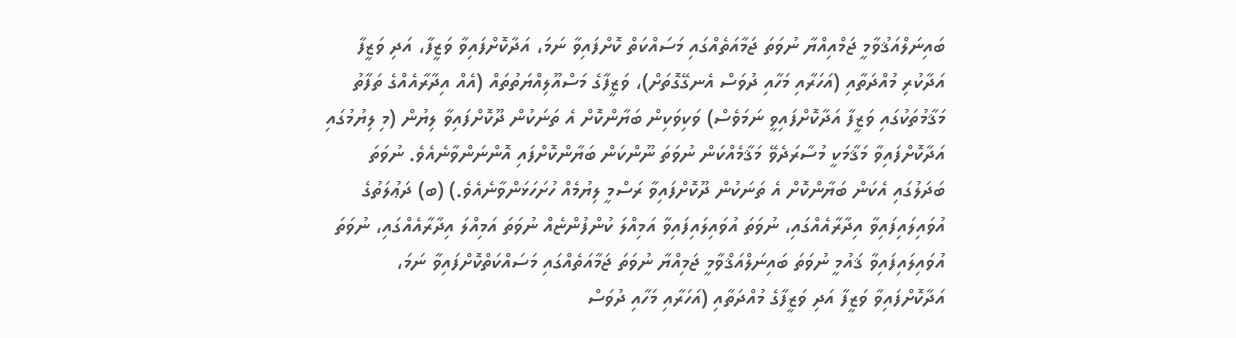ބައިނަލްއަޤުވާމީ ޖަމްއިއްޔާ ނުވަތަ ޖަމާއަތެއްގައި މަސައްކަތް ކޮށްފައިވާ ނަމަ، އަދާކޮށްފައިވާ ވަޒީފާ، އަދި ވަޒީފާ އަދާކުރި މުއްދަތާއި (އަހަރާއި މަހާއި ދުވަސް އެނގޭގޮތަށް)، ވަޒީފާގެ މަސްއޫލިއްޔަތުތައް (އެއް އިދާރާއެއްގެ ތަފާތު މަޤާމުތަކުގައި ވަޒީފާ އަދާކޮށްފައިވީ ނަމަވެސް) ވަކިވަކިން ބަޔާންކޮށް އެ ތަނަކުން ދޫކޮށްފައިވާ ލިޔުން (މި ލިޔުމުގައި އަދާކޮށްފައިވާ މަޤާމަކީ މުސާރަދެވޭ މަޤާމެއްކަން ނުވަތަ ނޫންކަން ބަޔާންކޮށްފައި އޮންނަންވާނެއެވެ. ނުވަތަ ބަދަލުގައި އެކަން ބަޔާންކޮށް އެ ތަނަކުން ދޫކޮށްފައިވާ ރަސްމީ ލިޔުމެއް ހުށަހަޅަންވާނެއެވެ.) (ބ) ދަޢުލަތުގެ އުވައިލައިފައިވާ އިދާރާއެއްގައި، ނުވަތަ އުވައިލައިފައިވާ އަމިއްލަ ކުންފުންޏެއް ނުވަތަ އަމިއްލަ އިދާރާއެއްގައި، ނުވަތަ އުވައިލައިފައިވާ ޤައުމީ ނުވަތަ ބައިނަލްއަޤްވާމީ ޖަމިއްޔާ ނުވަތަ ޖަމާއަތެއްގައި މަސައްކަތްކޮށްފައިވާ ނަމަ، އަދާކޮށްފައިވާ ވަޒީފާ އަދި ވަޒީފާގެ މުއްދަތާއި (އަހަރާއި މަހާއި ދުވަސް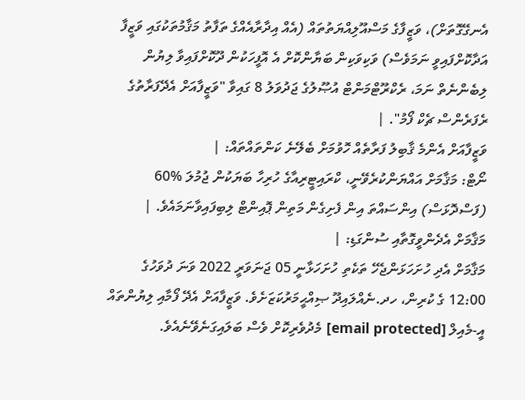އެނގޭގޮތަށް)، ވަޒީފާގެ މަސްއޫލިއްޔަތުތައް (އެއް އިދާރާއެއްގެ ތަފާތު މަޤާމުތަކުގައި ވަޒީފާ އަދާކޮށްފައިވީ ނަމަވެސް) ވަކިވަކިން ބަޔާންކޮށް އެ އޮފީހަކުން ދޫކޮށްފައިވާ ލިޔުން ލިބެންނެތް ނަމަ، ރެކްރޫޓްމަންޓް އުޞޫލުގެ ޖަދުވަލު 8 ގައިވާ "ވަޒީފާއަށް އެދޭފަރާތުގެ ރެފަރެންސް ޗެކް ފޯމު". |
ވަޒީފާއަށް އެންމެ ޤާބިލު ފަރާތެއް ހޮވުމަށް ބެލޭނެ ކަންތައްތައް: |
ނޯޓް: މަޤާމަށް އައްޔަންކުރެވޭނީ، ކްރައިޓީރިއާގެ ހުރިހާ ބަޔަކުން ޖުމުލަ %60 (ފަސްދޮޅަސް) އިންސައްތަ އިން ފެށިގެން މަތިން ޕޮއިންޓް ލިބިފައިވާނަމައެވެ. |
މަޤާމަށް އެދެންވީގޮތާއި ސުންގަޑި: |
މަޤާމަށް އެދި ހުށަހަޅަންޖެހޭ ތަކެތި ހުށަހަޅާނީ 05 ޖަނަވަރީ 2022 ވަނަ ދުވަހުގެ 12:00 ގެ ކުރިން، ހދ.ނެއްލައިދޫ ޞިއްޙީމަރުކަޒަށެވެ. ވަޒީފާއަށް އެދޭ ފޯމާއި ލިޔުންތައް އީ-މެއިލް [email protected] މެދުވެރިކޮށް ވެސް ބަލައިގަނެވޭނެއެވެ.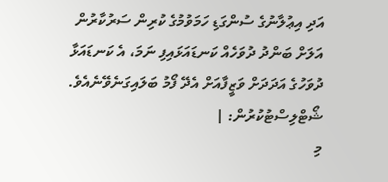އަދި އިޢުލާނުގެ ސުންގަޑި ހަމަވުމުގެ ކުރިން ސަރުކާރުން އަލަށް ބަންދު ދުވަހެއް ކަނޑައަޅައިފި ނަމަ، އެ ކަނޑައަޅާ ދުވަހުގެ އަދަދަށް ވަޒީފާއަށް އެދޭ ފޯމު ބަލައިގަނެވޭނެއެވެ.
ޝޯޓްލިސްޓުކުރުން: |
މި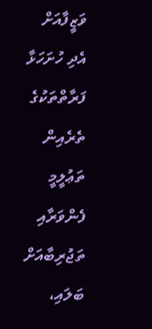ވަޒީފާއަށް އެދި ހުށަހަޅާ ފަރާތްތަކުގެ ތެރެއިން ތަޢުލީމީ ފެންވަރާއި ތަޖުރިބާއަށް ބަލައި،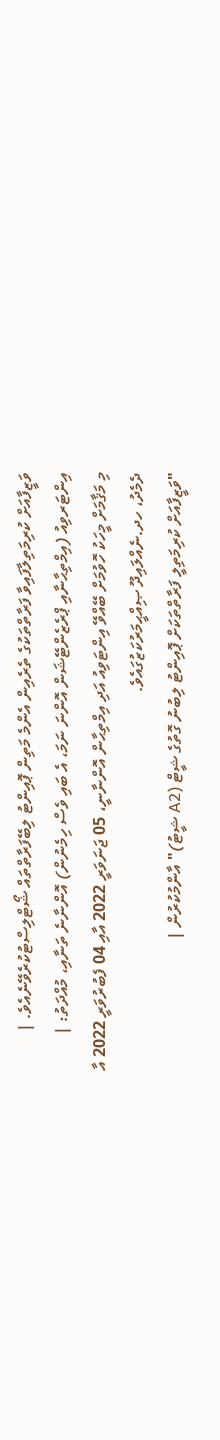ވަޒީފާއަށް ކުރިމަތިލާފައިވާ ފަރާތްތަކުގެ ތެރެއިން އެންމެ މަތިން ޕޮއިންޓު ލިބޭފަރާތްތައް ޝޯޓްލިސްޓުކުރެވޭނެއެވެ. |
އިންޓަރވިއު (އިމްތިޙާނާއި ޕްރެޒެންޓޭޝަން އޮންނަ ނަމަ، އެ ބައި ވެސް ހިމެނުން) އޮންނާނެ ތަނާއި، މުއްދަތު: |
މި މަޤާމަށް މީހަކު ހޮވުމަށް ބޭއްވޭ އިންޓަވިއު އަދި އިމްތިޙާން އޮންނާނީ، 05 ޖަނަވަރީ 2022 އާއި 04 ފެބުރުވަރީ 2022 އާ ދެމެދު، ހދ.ނެއްލައިދޫ ޞިއްޙީމަރުކަޒުގައެވެ.
"ވަޒީފާއަށް ކުރިމަތިލީ ފަރާތްތަކަށް ޕޮއިންޓު ލިބުނު ގޮތުގެ ޝީޓް (A2 ޝީޓު)" އާންމުކުރުން |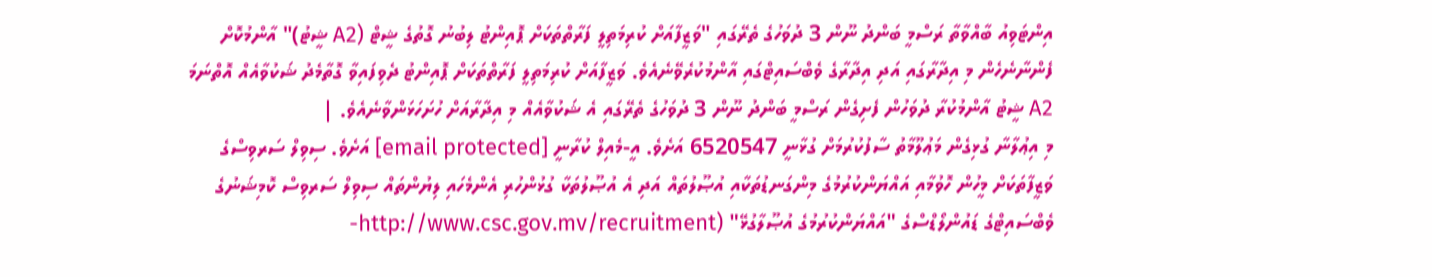އިންޓަވިއު ބާއްވާތާ ރަސްމީ ބަންދު ނޫން 3 ދުވަހުގެ ތެރޭގައި "ވަޒީފާއަށް ކުރިމަތިލީ ފަރާތްތަކަށް ޕޮއިންޓު ލިބުނު ގޮތުގެ ޝީޓް (A2 ޝީޓު)" އާންމުކޮށް ފެންނާނެހެން މި އިދާރާގައި އަދި އިދާރާގެ ވެބްސައިޓްގައި އާންމުކުރެވޭނެއެވެ. ވަޒީފާއަށް ކުރިމަތިލީ ފަރާތްތަކަށް ޕޮއިންޓު ދެވިފައިވާ ގޮތާމެދު ޝަކުވާއެއް އޮތްނަމަ A2 ޝީޓު އާންމުކުރާ ދުވަހުން ފެށިގެން ރަސްމީ ބަންދު ނޫން 3 ދުވަހުގެ ތެރޭގައި އެ ޝަކުވާއެއް މި އިދާރާއަށް ހުށަހަޅަންވާނެއެވެ. |
މި އިޢުލާނާ ގުޅިގެން މަޢުލޫމާތު ސާފުކުރުމަށް ގުޅާނީ 6520547 އަށެވެ. އީ-މެއިލް ކުރާނީ [email protected] އަށެވެ. ސިވިލް ސަރވިސްގެ ވަޒީފާތަކަށް މީހުން ހޮވުމާއި އައްޔަންކުރުމުގެ މިންގަނޑުތަކާއި އުޞޫލުތައް އަދި އެ އުޞޫލުތަކާ ގުޅުންހުރި އެންމެހައި ލިޔުންތައް ސިވިލް ސަރވިސް ކޮމިޝަނުގެ ވެބްސައިޓްގެ ޑައުންލޯޑްސްގެ "އައްޔަންކުރުމުގެ އުޞޫލާގުޅޭ" (http://www.csc.gov.mv/recruitment-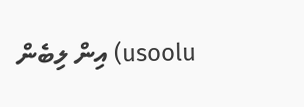usoolu) އިން ލިބެން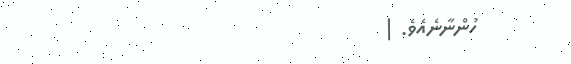ހުންނާނެއެވެ. |